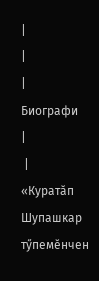|
|
|
Биографи
|
 |
«Куратӑп Шупашкар тӳпемӗнчен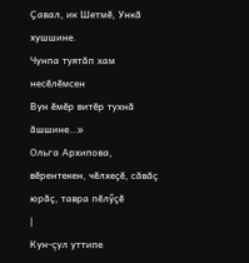Ҫавал, ик Шетмӗ, Ункӑ хушшине.
Чунпа туятӑп хам несӗлӗмсен
Вун ӗмӗр витӗр тухнӑ ӑшшине…»
Ольга Архипова, вӗрентекен, чӗлхеҫӗ, сӑвӑҫ юрӑҫ, тавра пӗлӳҫӗ
|
Кун-çул уттипе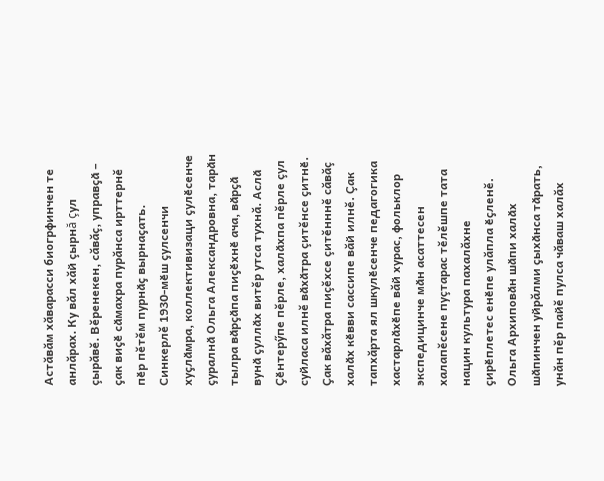Астăвăм хăварасси биогрфинчен те анлăрах. Ку вăл хăй çырнă çул çырăвĕ. Вĕренекен, сăвăç, управҫӑ – ҫак виҫӗ сӑмахра пурăнса ирттернĕ пӗр пĕтĕм пурнӑҫ вырнаҫать.
Синкерлĕ 1930-мӗш ҫулсенчи хуҫлӑмра, коллективизаци ҫулӗсенче ҫуралнӑ Ольга Александровна, тарӑн тылра вӑрҫӑпа пиҫӗхнӗ ача, вӑрҫӑ вунӑ ҫуллӑх витĕр утса тухнă. Аслӑ Ҫӗнтерӳпе пĕрле, халӑхпа пĕрле çул суйласа илнĕ вӑхӑтра çитĕнсе ҫитнӗ. Ҫак вăхăтра пиçĕхсе çитĕнннĕ сăвăç халӑх кӗвви сассипе вăй илнĕ. Çак тапхăрта ял шкулӗсенче педагогика хастарлӑхӗпе вăй хурас, фольклор экспедицинче мӑн асаттесен халапĕсене пуçтарас тĕлĕшпе тата нацин культура пахалăхне ҫирӗплетес енӗпе улăпла ӗҫленĕ.
Ольга Архиповӑн шӑпи халӑх шӑпинчен уйрăлми ҫыхӑнса тӑрать, унăн пĕр пайĕ пулса чăваш халăх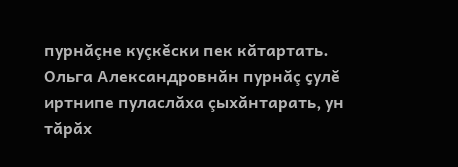пурнăçне куçкĕски пек кăтартать. Ольга Александровнăн пурнăç ҫулĕ иртнипе пуласлăха çыхăнтарать, ун тăрăх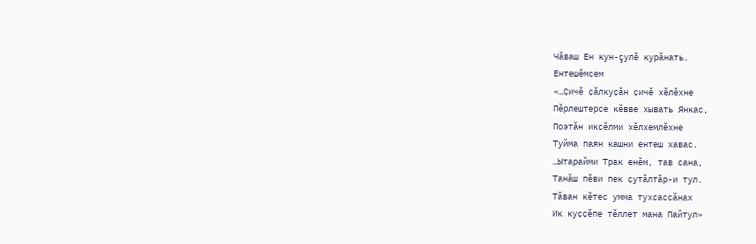Чăваш Ен кун-çулĕ курăнать.
Ентешĕмсем
«…Ҫичӗ ҫӑлкуҫӑн ҫичӗ хӗлӗхне
Пӗрлештерсе кӗвве хывать Янкас,
Поэтӑн иксӗлми хӗлхемлӗхне
Туйма паян кашни ентеш хавас.
…Ытарайми Трак енӗм, тав сана,
Танӑш пӗви пек ҫутӑлтӑр-и тул.
Тӑван кӗтес умма тухсассӑнах
Ик куҫҫӗпе тӗллет мана Пайтул»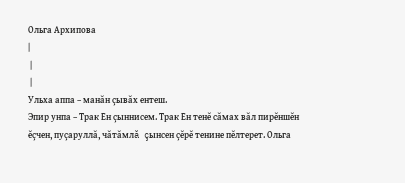Ольга Архипова
|
 |
 |
Ульха аппа – манăн çывăх ентеш.
Эпир унпа – Трак Ен çыннисем. Трак Ен тенĕ сăмах вăл пирĕншĕн ĕçчен, пуçаруллă, чăтăмлă çынсен çĕрĕ тенине пĕлтерет. Ольга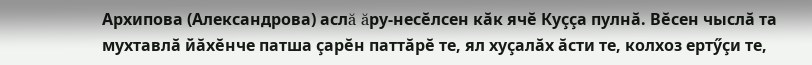Архипова (Александрова) аслă ăру-несĕлсен кăк ячĕ Куççа пулнă. Вĕсен чыслă та мухтавлă йăхĕнче патша çарĕн паттăрĕ те, ял хуçалăх ăсти те, колхоз ертӳçи те,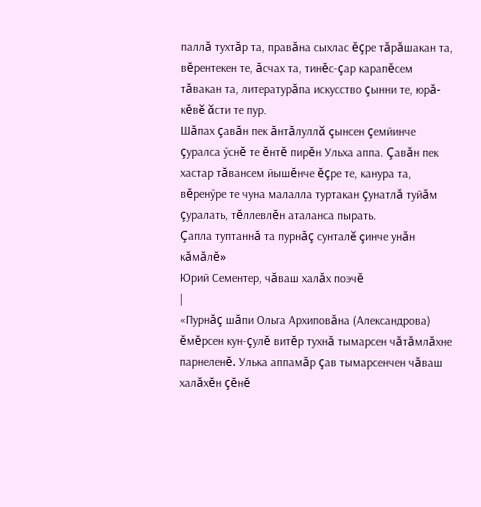паллă тухтăр та, правăна сыхлас ĕçре тăрăшакан та, вĕрентекен те, ăсчах та, тинĕс-çар карапĕсем тăвакан та, литературăпа искусство çынни те, юрă-кĕвĕ ăсти те пур.
Шăпах çавăн пек ăнтăлуллă çынсен çемйинче çуралса ӳснĕ те ĕнтĕ пирĕн Ульха аппа. Çавăн пек хастар тăвансем йышĕнче ĕçре те, канура та, вĕренӳре те чуна малалла туртакан çунатлă туйăм çуралать, тĕллевлĕн аталанса пырать.
Çапла туптаннă та пурнăç сунталĕ çинче унăн кăмăлĕ»
Юрий Сементер, чăваш халăх поэчĕ
|
«Пурнăç шăпи Ольга Архиповăна (Александрова) ĕмĕрсен кун-çулĕ витĕр тухнă тымарсен чăтăмлăхне парнеленĕ. Улька аппамăр çав тымарсенчен чăваш халăхĕн çĕнĕ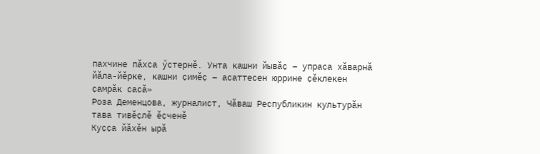пахчине пăхса ӳстернĕ. Унта кашни йывӑҫ – упраса хӑварнӑ йӑла-йĕрке, кашни ҫимӗҫ – асаттесен юррине ҫӗклекен ҫамрӑк сасă»
Роза Деменцова, журналист, Чӑваш Республикин культурӑн тава тивӗҫлӗ ӗҫченӗ
Куҫҫа йӑхӗн ырӑ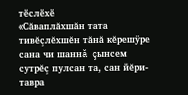тӗслӗхӗ
«Сăваплăхшăн тата тивĕçлĕхшĕн тăнă кĕрешÿре сана чи шаннă çынсем сутрĕç пулсан та, сан йĕри-тавра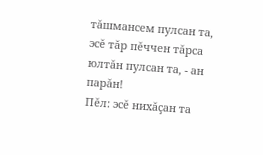тăшмансем пулсан та, эсĕ тăр пĕччен тăрса юлтăн пулсан та, - ан парăн!
Пĕл: эсĕ нихăçан та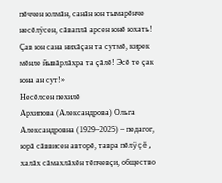пĕччен юлмăн, санăн юн тымарĕнче несĕлÿсен, сăваплă арсен юнĕ юхать! Çав юн сана нихăçан та сутмĕ, кирек мĕнле йывăрлăхра та çăлĕ! Эсĕ те çак юна ан сут!»
Несĕлсен пехилĕ
Архипова (Александрова) Ольга Александровна (1929–2025) – педагог, юрă сăввисен авторĕ, тавра пĕлÿçĕ, халăх сăмахлăхĕн тĕпчевçи, общество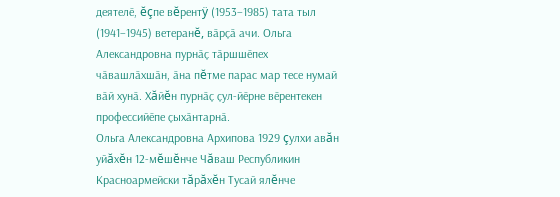деятелӗ, ĕçпе вĕрентÿ (1953–1985) тата тыл (1941–1945) ветеранĕ, вӑрҫӑ ачи. Ольга Александровна пурнӑҫ тӑршшӗпех чӑвашлӑхшӑн, ӑна пĕтме парас мар тесе нумай вӑй хунӑ. Хăйĕн пурнӑҫ ҫул-йӗрне вӗрентекен профессийӗпе ҫыхӑнтарнӑ.
Ольга Александровна Архипова 1929 çулхи авăн уйăхĕн 12-мĕшĕнче Чăваш Республикин Красноармейски тăрăхĕн Тусай ялĕнче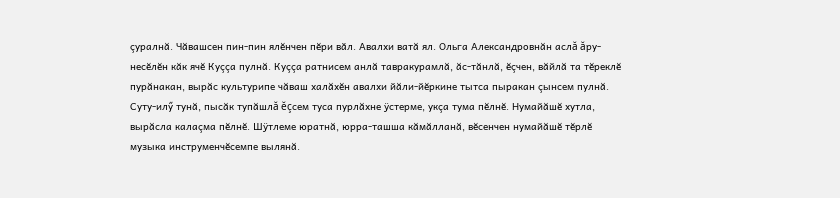çуралнă. Чăвашсен пин-пин ялĕнчен пĕри вӑл. Авалхи ватă ял. Ольга Александровнăн аслă ăру-несĕлĕн кăк ячĕ Куççа пулнă. Куççа ратнисем анлă тавракурамлă, ăс-тăнлă, ĕçчен, вăйлă та тĕреклĕ пурăнакан, вырăс культурипе чăваш халăхĕн авалхи йăли-йĕркине тытса пыракан çынсем пулнă. Суту-илӳ тунă, пысăк тупăшлă ĕçсем туса пурлăхне ÿстерме, укçа тума пĕлнĕ. Нумайăшĕ хутла, вырăсла калаçма пĕлнĕ. Шÿтлеме юратнă, юрра-ташша кăмăлланă, вĕсенчен нумайăшĕ тĕрлĕ музыка инструменчĕсемпе вылянă.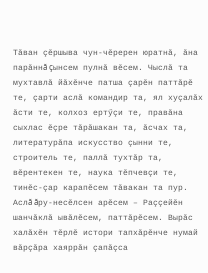Тăван çĕршыва чун-чĕререн юратнă, ăна парăннă çынсем пулнă вĕсем. Чыслă та мухтавлă йăхĕнче патша çарĕн паттăрĕ те, çарти аслă командир та, ял хуçалăх ăсти те, колхоз ертӳçи те, правăна сыхлас ĕçре тăрăшакан та, ăсчах та, литературăпа искусство çынни те, строитель те, паллă тухтăр та, вĕрентекен те, наука тĕпчевçи те, тинĕс-çар карапĕсем тăвакан та пур. Аслă ăру-несĕлсен арĕсем – Раççейĕн шанчăклă ывăлĕсем, паттăрĕсем. Вырăс халăхĕн тĕрлĕ истори тапхăрĕнче нумай вăрçăра хаяррăн çапăçса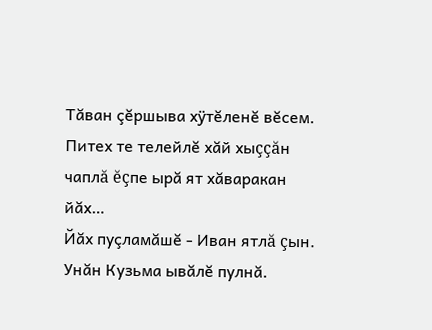Тăван çĕршыва хÿтĕленĕ вĕсем.
Питех те телейлĕ хăй хыççăн чаплă ĕçпе ырă ят хăваракан йăх…
Йăх пуçламăшĕ - Иван ятлă çын. Унăн Кузьма ывăлĕ пулнă.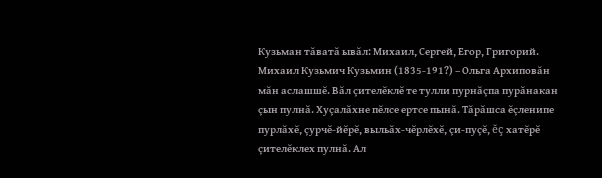Кузьман тăватă ывăл: Михаил, Сергей, Егор, Григорий.
Михаил Кузьмич Кузьмин (1835-191?) – Ольга Архиповăн мăн аслашшĕ. Вăл çителĕклĕ те тулли пурнăçпа пурăнакан çын пулнă. Хуçалăхне пĕлсе ертсе пынă. Тăрăшса ĕçленипе пурлăхĕ, çурчĕ-йĕрĕ, выльăх-чĕрлĕхĕ, çи-пуçĕ, ĕç хатĕрĕ çителĕклех пулнă. Ал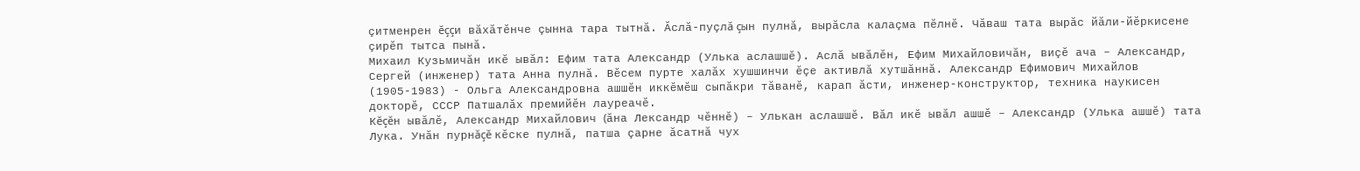çитменрен ĕççи вăхăтĕнче çынна тара тытнă. Ăслă-пуçлă çын пулнă, вырăсла калаçма пĕлнĕ. Чăваш тата вырăс йăли-йĕркисене çирĕп тытса пынă.
Михаил Кузьмичăн икĕ ывăл: Ефим тата Александр (Улька аслашшĕ). Аслă ывăлĕн, Ефим Михайловичăн, виçĕ ача – Александр, Сергей (инженер) тата Анна пулнă. Вĕсем пурте халăх хушшинчи ĕçе активлă хутшăннă. Александр Ефимович Михайлов (1905-1983) - Ольга Александровна ашшĕн иккĕмĕш сыпăкри тăванĕ, карап ăсти, инженер-конструктор, техника наукисен докторĕ, СССР Патшалăх премийĕн лауреачĕ.
Кĕçĕн ывăлĕ, Александр Михайлович (ăна Лександр чĕннĕ) – Улькан аслашшĕ. Вăл икĕ ывăл ашшĕ – Александр (Улька ашшĕ) тата Лука. Унăн пурнăçĕ кĕске пулнă, патша çарне ăсатнă чух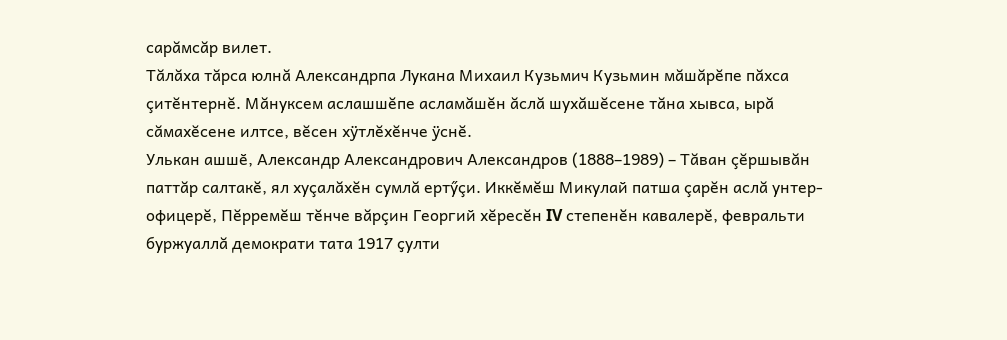сарăмсăр вилет.
Тăлăха тăрса юлнă Александрпа Лукана Михаил Кузьмич Кузьмин мăшăрĕпе пăхса çитĕнтернĕ. Мăнуксем аслашшĕпе асламăшĕн ăслă шухăшĕсене тăна хывса, ырă сăмахĕсене илтсе, вĕсен хÿтлĕхĕнче ÿснĕ.
Улькан ашшӗ, Александр Александрович Александров (1888–1989) – Тăван çĕршывăн паттăр салтакĕ, ял хуçалăхĕн сумлă ертӳçи. Иккĕмĕш Микулай патша çарĕн аслă унтер-офицерĕ, Пĕрремĕш тĕнче вăрçин Георгий хĕресĕн IV степенĕн кавалерĕ, февральти буржуаллă демократи тата 1917 ҫулти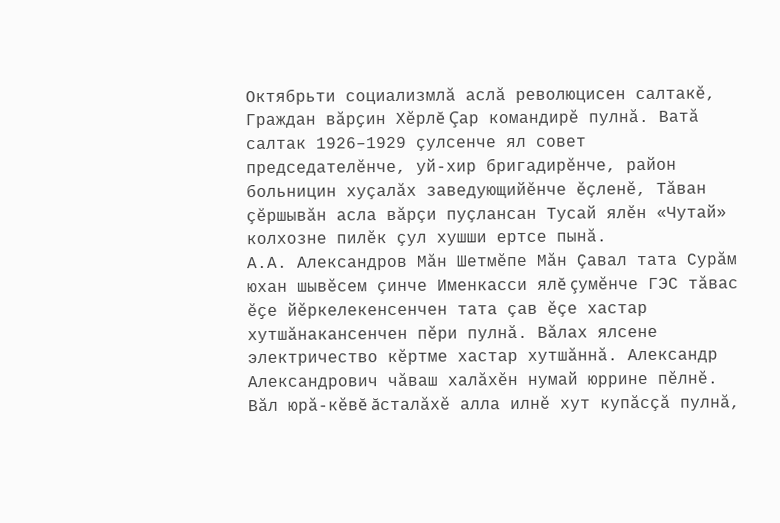Октябрьти социализмлă аслă революцисен салтакĕ, Граждан вӑрҫин Хĕрлĕ Çар командирĕ пулнă. Ватӑ салтак 1926–1929 çулсенче ял совет председателӗнче, уй-хир бригадирӗнче, район больницин хуçалăх заведующийĕнче ĕçленĕ, Тăван çĕршывăн асла вăрçи пуçлансан Тусай ялӗн «Чутай» колхозне пилĕк çул хушши ертсе пынă.
А.А. Александров Мăн Шетмĕпе Мăн Çавал тата Сурăм юхан шывĕсем çинче Именкасси ялĕ çумĕнче ГЭС тӑвас ӗҫе йӗркелекенсенчен тата çав ĕçе хастар хутшăнакансенчен пĕри пулнă. Вăлах ялсене электричество кĕртме хастар хутшăннă. Александр Александрович чăваш халăхĕн нумай юррине пĕлнĕ. Вăл юрă-кĕвĕ ăсталăхĕ алла илнĕ хут купăсçă пулнă,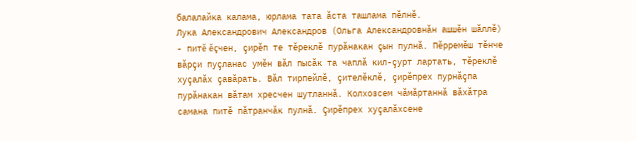балалайка калама, юрлама тата ăста ташлама пĕлнĕ.
Лука Александрович Александров (Ольга Александровнăн ашшĕн шăллĕ) - питĕ ĕçчен, çирĕп те тĕреклĕ пурăнакан çын пулнă. Пĕрремĕш тĕнче вăрçи пуçланас умĕн вăл пысăк та чаплă кил-çурт лартать, тĕреклĕ хуçалăх çавăрать. Вăл тирпейлĕ, çителĕклĕ, çирĕпрех пурнăçпа пурăнакан вăтам хресчен шутланнă. Колхозсем чăмăртаннă вăхăтра самана питĕ пăтранчăк пулнă. Çирĕпрех хуçалăхсене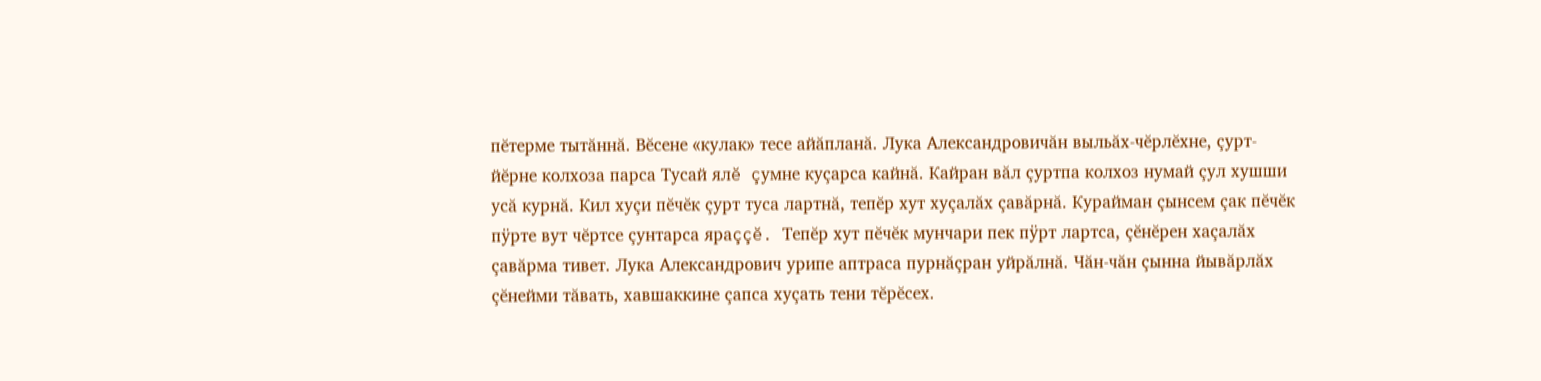пĕтерме тытăннă. Вĕсене «кулак» тесе айăпланă. Лука Александровичăн выльăх-чĕрлĕхне, çурт-йĕрне колхоза парса Тусай ялĕ çумне куçарса кайнă. Кайран вăл çуртпа колхоз нумай çул хушши усă курнă. Кил хуçи пĕчĕк çурт туса лартнă, тепĕр хут хуçалăх çавăрнă. Курайман çынсем çак пĕчĕк пÿрте вут чĕртсе çунтарса яраççĕ. Тепĕр хут пĕчĕк мунчари пек пÿрт лартса, çĕнĕрен хаçалăх çавăрма тивет. Лука Александрович урипе аптраса пурнăçран уйрăлнă. Чăн-чăн çынна йывăрлăх çĕнейми тăвать, хавшаккине çапса хуçать тени тĕрĕсех.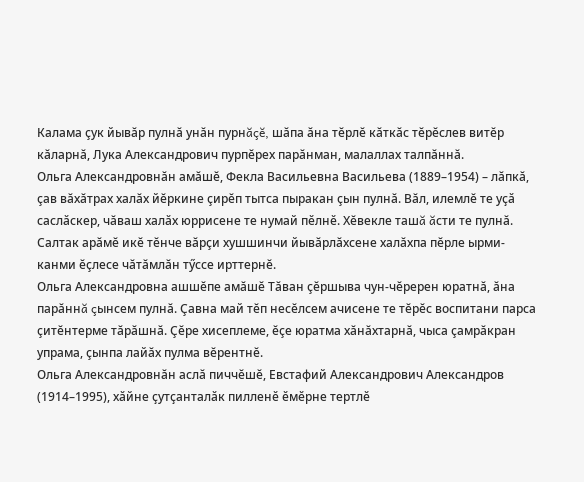Калама çук йывăр пулнă унăн пурнăçĕ, шăпа ăна тĕрлĕ кăткăс тĕрĕслев витĕр кăларнă, Лука Александрович пурпĕрех парăнман, малаллах талпăннă.
Ольга Александровнăн амăшĕ, Фекла Васильевна Васильева (1889–1954) – лăпкă, çав вăхăтрах халăх йĕркине çирĕп тытса пыракан çын пулнă. Вăл, илемлĕ те уҫӑ саслӑскер, чăваш халӑх юррисене те нумай пӗлнӗ. Хĕвекле ташă ăсти те пулнă. Салтак арăмĕ икĕ тĕнче вăрçи хушшинчи йывăрлăхсене халăхпа пĕрле ырми-канми ĕçлесе чăтăмлăн тӳссе ирттернĕ.
Ольга Александровна ашшĕпе амăшĕ Тăван çĕршыва чун-чĕререн юратнă, ăна парăннă çынсем пулнă. Çавна май тĕп несĕлсем ачисене те тĕрĕс воспитани парса çитĕнтерме тăрăшнă. Çĕре хисеплеме, ĕçе юратма хăнăхтарнă, чыса çамрăкран упрама, çынпа лайăх пулма вĕрентнĕ.
Ольга Александровнăн аслă пиччĕшĕ, Евстафий Александрович Александров (1914–1995), хӑйне ҫутҫанталӑк пилленӗ ӗмӗрне тертлӗ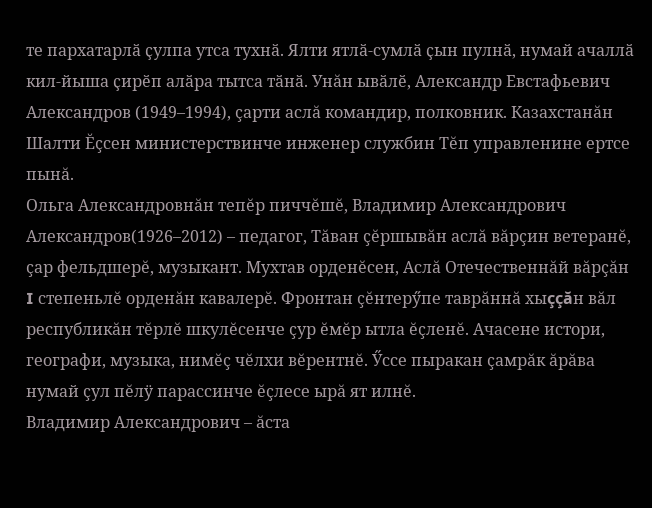те пархатарлӑ ҫулпа утса тухнӑ. Ялти ятлӑ-сумлӑ ҫын пулнӑ, нумай ачаллӑ кил-йыша ҫирӗп алӑра тытса тӑнӑ. Унăн ывӑлӗ, Александр Евстафьевич Александров (1949–1994), çарти аслă командир, полковник. Казахстанăн Шалти Ĕçсен министерствинче инженер службин Тĕп управленине ертсе пынă.
Ольга Александровнăн тепĕр пиччĕшĕ, Владимир Александрович Александров(1926–2012) – педагог, Тăван çĕршывăн аслă вăрçин ветеранĕ, çар фельдшерĕ, музыкант. Мухтав орденĕсен, Аслă Отечественнăй вăрçăн I степеньлĕ орденăн кавалерĕ. Фронтан çĕнтерӳпе таврăннă хыççăн вăл республикăн тĕрлĕ шкулĕсенче çур ĕмĕр ытла ĕçленĕ. Ачасене истори, географи, музыка, нимĕç чĕлхи вĕрентнĕ. Ӳссе пыракан çамрăк ăрăва нумай çул пĕлÿ парассинче ĕçлесе ырă ят илнĕ.
Владимир Александрович – ăста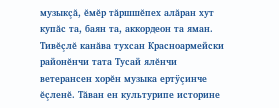музыкçă, ĕмĕр тăршшĕпех алăран хут купăс та, баян та, аккордеон та яман. Тивĕçлĕ канăва тухсан Красноармейски районĕнчи тата Тусай ялĕнчи ветерансен хорĕн музыка ертÿçинче ĕçленĕ. Тăван ен культурипе историне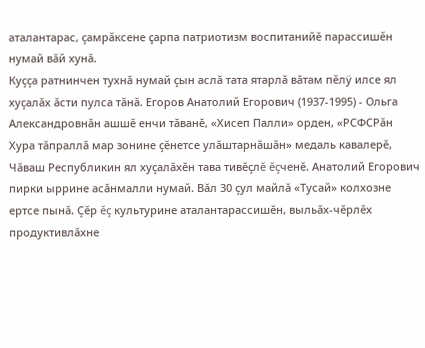аталантарас, çамрӑксене ҫарпа патриотизм воспитанийĕ парассишӗн нумай вăй хунă.
Куççа ратнинчен тухнă нумай çын аслă тата ятарлă вăтам пĕлÿ илсе ял хуçалăх ăсти пулса тăнă. Егоров Анатолий Егорович (1937-1995) - Ольга Александровнăн ашшĕ енчи тăванĕ, «Хисеп Палли» орден, «РСФСРăн Хура тăпраллă мар зонине çĕнетсе улăштарнăшăн» медаль кавалерĕ, Чăваш Республикин ял хуçалăхĕн тава тивĕçлĕ ĕçченĕ. Анатолий Егорович пирки ыррине асăнмалли нумай. Вăл 30 çул майлă «Тусай» колхозне ертсе пынă. Çĕр ĕç культурине аталантарассишĕн, выльăх-чĕрлĕх продуктивлăхне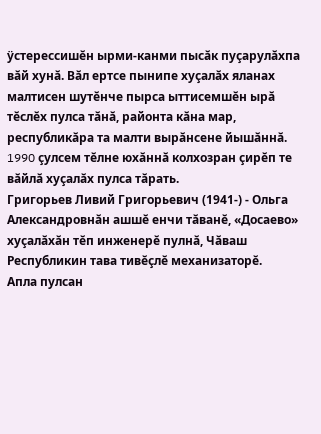ÿстерессишĕн ырми-канми пысăк пуçарулăхпа вăй хунă. Вăл ертсе пынипе хуçалăх яланах малтисен шутĕнче пырса ыттисемшĕн ырă тĕслĕх пулса тăнă, районта кăна мар, республикăра та малти вырăнсене йышăннă. 1990 çулсем тĕлне юхăннă колхозран çирĕп те вăйлă хуçалăх пулса тăрать.
Григорьев Ливий Григорьевич (1941-) - Ольга Александровнăн ашшĕ енчи тăванĕ, «Досаево» хуçалăхăн тĕп инженерĕ пулнă, Чăваш Республикин тава тивĕçлĕ механизаторĕ.
Апла пулсан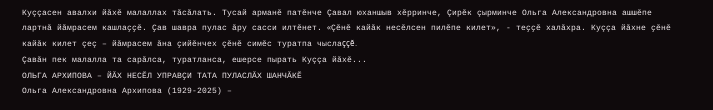Куççасен авалхи йӑхӗ малаллах тӑсӑлать. Тусай арманĕ патĕнче Çавал юханшыв хĕрринче, Çирĕк çырминче Ольга Александровна ашшĕпе лартнӑ йӑмрасем кашлаҫҫӗ. Ҫав шавра пулас ăру сасси илтĕнет. «Çĕнĕ кайăк несĕлсен пилĕпе килет», - теҫҫӗ халӑхра. Куççа йăхне ҫӗнӗ кайӑк килет çеç – йăмрасем ăна ҫийӗнчех çĕнĕ симĕс туратпа чыслаççĕ.
Çавăн пек малалла та сарăлса, туратланса, ешерсе пырать Куççа йăхĕ...
ОЛЬГА АРХИПОВА – ЙӐХ НЕСӖЛ УПРАВҪИ ТАТА ПУЛАСЛӐХ ШАНЧӐКӖ
Ольга Александровна Архипова (1929-2025) –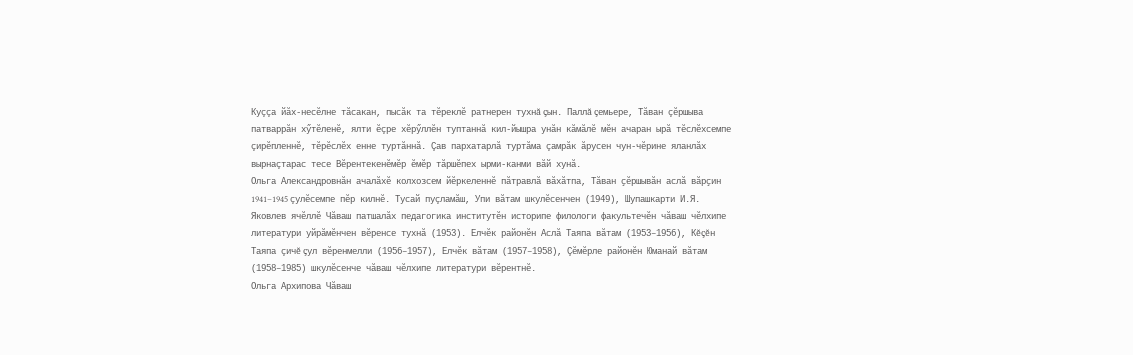Куççа йăх-несĕлне тăсакан, пысăк та тĕреклĕ ратнерен тухнă çын. Паллă çемьере, Тăван çĕршыва патваррăн хӳтĕленĕ, ялти ĕçре хĕрӳллĕн туптаннă кил-йышра унăн кăмăлĕ мĕн ачаран ырă тĕслĕхсемпе çирĕпленнĕ, тĕрĕслĕх енне туртăннă. Çав пархатарлă туртăма çамрăк ăрусен чун-чĕрине яланлăх вырнаçтарас тесе Вĕрентекенĕмĕр ĕмĕр тăршĕпех ырми-канми вăй хунă.
Ольга Александровнăн ачалăхӗ колхозсем йĕркеленнĕ пăтравлă вăхăтпа, Тӑван ҫӗршывӑн аслӑ вӑрҫин 1941–1945 çулĕсемпе пĕр килнĕ. Тусай пуçламăш, Упи вăтам шкулĕсенчен (1949), Шупашкарти И.Я. Яковлев ячĕллĕ Чăваш патшалăх педагогика институтĕн историпе филологи факультечӗн чӑваш чӗлхипе литератури уйрăмĕнчен вĕренсе тухнă (1953). Елчĕк районĕн Аслă Таяпа вăтам (1953–1956), Кĕçĕн Таяпа çичĕ çул вĕренмелли (1956–1957), Елчĕк вăтам (1957–1958), Çӗмӗрле районӗн Юманай вӑтам (1958–1985) шкулĕсенче чӑваш чӗлхипе литератури вĕрентнĕ.
Ольга Архипова Чăваш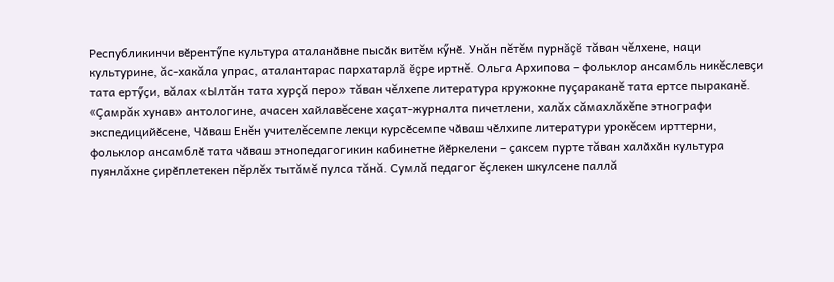Республикинчи вӗрентӳпе культура аталанӑвне пысӑк витĕм кӳнӗ. Унăн пĕтĕм пурнăçĕ тăван чĕлхене, наци культурине, ăс-хакăла упрас, аталантарас пархатарлă ĕçре иртнĕ. Ольга Архипова – фольклор ансамбль никĕслевçи тата ертӳҫи, вăлах «Ылтăн тата хурçă перо» тăван чĕлхепе литература кружокне пуçараканĕ тата ертсе пыраканĕ. «Çамрăк хунав» антологине, ачасен хайлавĕсене хаçат-журналта пичетлени, халăх сăмахлăхĕпе этнографи экспедицийӗсене, Чӑваш Енĕн учителĕсемпе лекци курсӗсемпе чӑваш чӗлхипе литератури урокĕсем ирттерни, фольклор ансамблӗ тата чӑваш этнопедагогикин кабинетне йӗркелени – ҫаксем пурте тăван халӑхӑн культура пуянлăхне ҫирӗплетекен пĕрлĕх тытăмĕ пулса тăнă. Сумлă педагог ĕçлекен шкулсене паллă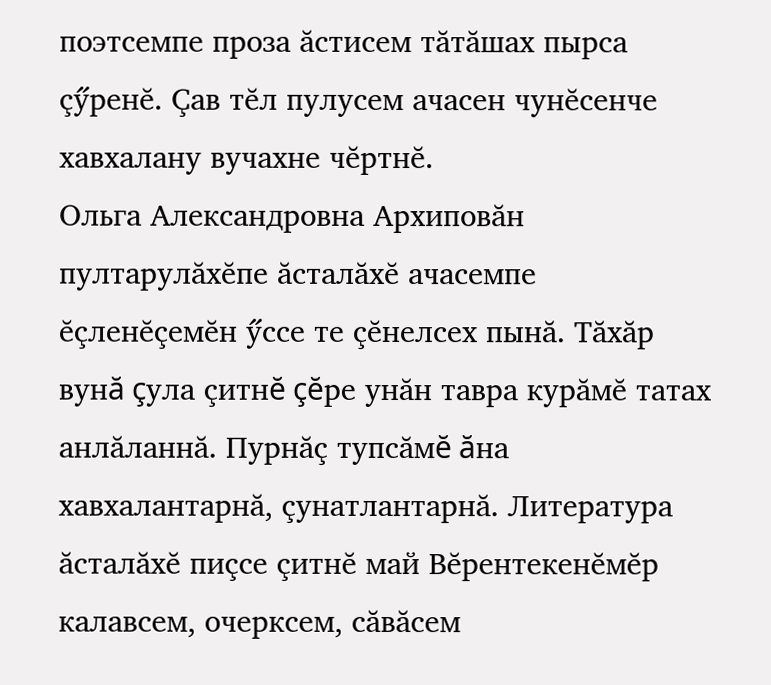поэтсемпе проза ăстисем тăтăшах пырса çӳренĕ. Çав тĕл пулусем ачасен чунĕсенче хавхалану вучахне чĕртнĕ.
Ольга Александровна Архиповăн пултарулăхĕпе ăсталăхĕ ачасемпе ĕçленĕçемĕн ӳссе те çĕнелсех пынă. Тăхăр вунă çула çитнĕ çĕре унăн тавра курăмĕ татах анлăланнă. Пурнăç тупсăмĕ ăна хавхалантарнă, çунатлантарнă. Литература ăсталăхĕ пиçсе çитнĕ май Вĕрентекенĕмĕр калавсем, очерксем, сăвăсем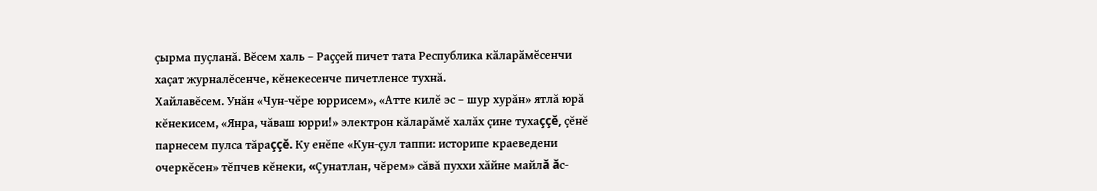çырма пуçланă. Вĕсем халь – Раҫҫей пичет тата Республика кӑларӑмӗсенчи хаçат журналĕсенче, кĕнекесенче пичетленсе тухнă.
Хайлавĕсем. Унăн «Чун-чĕре юррисем», «Атте килĕ эс – шур хурăн» ятлă юрă кĕнекисем, «Янра, чăваш юрри!» электрон кăларăмĕ халăх çине тухаççĕ, çĕнĕ парнесем пулса тăраççĕ. Ку енĕпе «Кун-çул таппи: историпе краеведени очеркĕсен» тĕпчев кĕнеки, «Çунатлан, чĕрем» сăвă пуххи хăйне майлă ăс-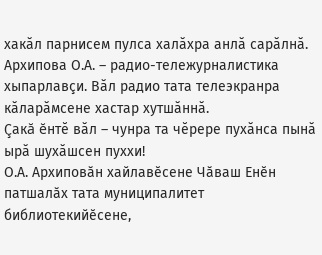хакăл парнисем пулса халăхра анлă сарăлнă. Архипова О.А. – радио-тележурналистика хыпарлавçи. Вăл радио тата телеэкранра кăларăмсене хастар хутшăннă.
Çакă ĕнтĕ вăл – чунра та чĕрере пухăнса пынă ырă шухăшсен пуххи!
О.А. Архиповӑн хайлавӗсене Чӑваш Енӗн патшалӑх тата муниципалитет библиотекийӗсене,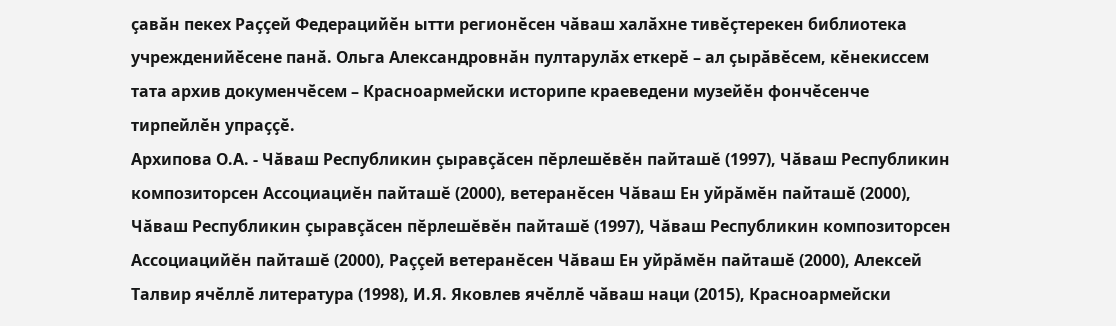ҫавӑн пекех Раҫҫей Федерацийӗн ытти регионӗсен чӑваш халӑхне тивӗҫтерекен библиотека учрежденийӗсене панӑ. Ольга Александровнӑн пултарулӑх еткерӗ – ал ҫырӑвӗсем, кӗнекиссем тата архив докуменчӗсем – Красноармейски историпе краеведени музейӗн фончӗсенче тирпейлӗн упраҫҫӗ.
Архипова О.А. - Чăваш Республикин çыравçăсен пĕрлешĕвĕн пайташĕ (1997), Чăваш Республикин композиторсен Ассоциациĕн пайташĕ (2000), ветеранĕсен Чăваш Ен уйрăмĕн пайташĕ (2000), Чăваш Республикин çыравçăсен пĕрлешĕвĕн пайташĕ (1997), Чăваш Республикин композиторсен Ассоциацийĕн пайташĕ (2000), Раççей ветеранĕсен Чăваш Ен уйрăмĕн пайташĕ (2000), Алексей Талвир ячӗллӗ литература (1998), И.Я. Яковлев ячӗллӗ чӑваш наци (2015), Красноармейски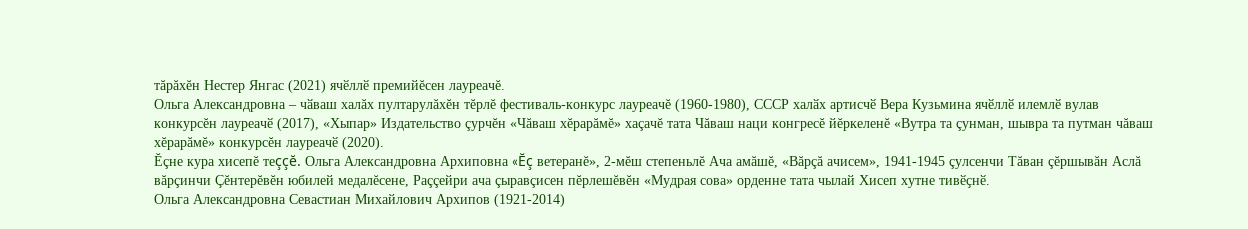тăрăхĕн Нестер Янгас (2021) ячӗллӗ премийĕсен лауреачĕ.
Ольга Александровна – чӑваш халăх пултарулăхĕн тĕрлĕ фестиваль-конкурс лауреачĕ (1960-1980), СССР халӑх артисчӗ Вера Кузьмина ячӗллӗ илемлӗ вулав конкурсĕн лауреачӗ (2017), «Хыпар» Издательство çурчĕн «Чăваш хĕрарăмĕ» хаçачĕ тата Чăваш наци конгресĕ йĕркеленĕ «Вутра та çунман, шывра та путман чăваш хĕрарăмĕ» конкурсĕн лауреачӗ (2020).
Ĕçне кура хисепĕ теççĕ. Ольга Александровна Архиповна «Ĕç ветеранĕ», 2-мĕш степеньлĕ Ача амăшĕ, «Вăрçă ачисем», 1941-1945 çулсенчи Тăван çĕршывăн Аслă вăрçинчи Çĕнтерĕвĕн юбилей медалĕсене, Раççейри ача çыравçисен пĕрлешĕвĕн «Мудрая сова» орденне тата чылай Хисеп хутне тивӗҫнӗ.
Ольга Александровна Севастиан Михайлович Архипов (1921-2014)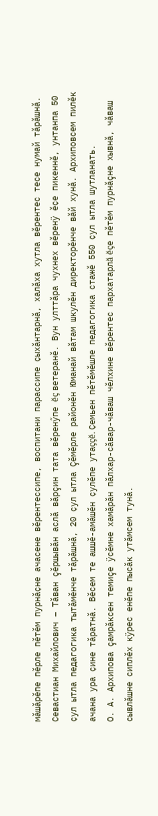мӑшӑрӗпе пĕрле пĕтĕм пурнӑҫне ачасене вӗрентессипе, воспитани парассипе ҫыхӑнтарнӑ, халăха хутла вĕрентес тесе нумай тăрăшнă. Севастиан Михайлович – Тăван çĕршывăн аслă вăрçин тата вĕренӳпе ĕç ветеранĕ. Вун улттăра чухнех вĕренÿ ӗҫе пикеннӗ, унтанпа 50 ҫул ытла педагогика тытӑмӗнче тӑрӑшнӑ, 20 ҫул ытла Çӗмӗрле районӗн Юманай вӑтам шкулĕн директорӗнче вӑй хунӑ. Архиповсем пилӗк ачана ура ҫине тӑратнӑ. Вӗсем те ашшӗ-амӑшӗн ҫулӗпе утаççĕ. Ҫемьен пӗтӗмӗшле педагогика стажĕ 550 ҫул ытла шутланать.
О. А. Архипова çамрăксен темиçе ÿсĕмне хамăрăн пăлхар-сăвар-чăваш чĕлхине вĕрентес пархатарлă ĕçе пĕтĕм пурнăçне хывнă, чăваш сывлăшне сиплĕх кÿрес енĕпе пысăк утăмсем тунă.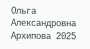Ольга Александровна Архипова 2025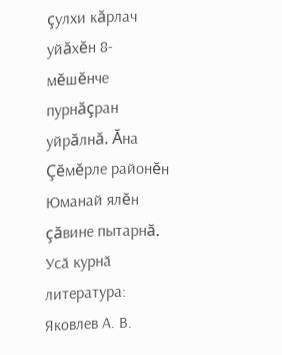çулхи кăрлач уйăхĕн 8-мĕшĕнче пурнăçран уйрăлнă. Ăна Çĕмĕрле районĕн Юманай ялĕн çăвине пытарнă.
Усӑ курнӑ литература: Яковлев А. В.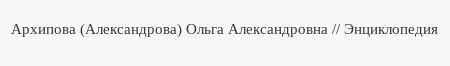Архипова (Александрова) Ольга Александровна // Энциклопедия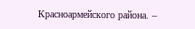Красноармейского района. –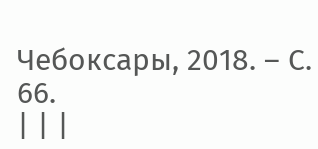Чебоксары, 2018. – С. 66.
| | |